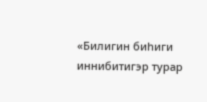«Билигин биһиги иннибитигэр турар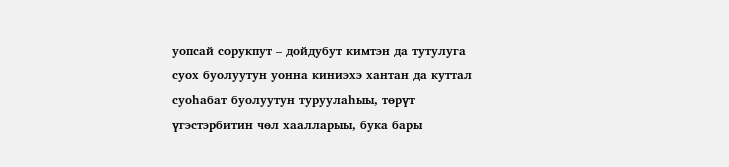уопсай сорукпут – дойдубут кимтэн да тутулуга суох буолуутун уонна киниэхэ хантан да куттал суоһабат буолуутун туруулаһыы, төрүт үгэстэрбитин чөл хаалларыы, бука бары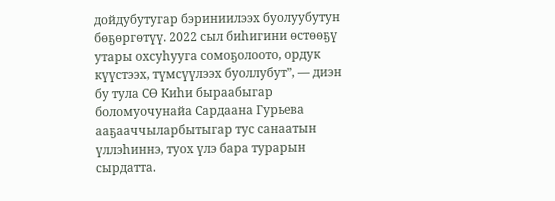дойдубутугар бэриниилээх буолуубутун бөҕөргөтүү. 2022 сыл биһигини өстөөҕү утары охсуһууга сомоҕолоото, ордук күүстээх, түмсүүлээх буоллубут”, — диэн бу тула СӨ Киһи быраабыгар боломуочунайа Сардаана Гурьева ааҕааччыларбытыгар тус санаатын үллэһиннэ, туох үлэ бара турарын сырдатта.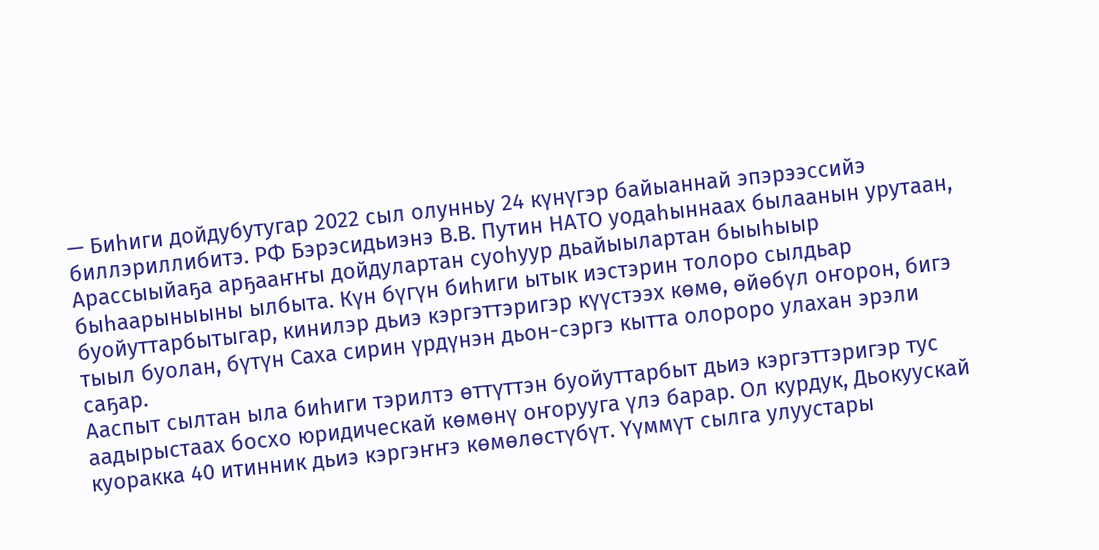— Биһиги дойдубутугар 2022 сыл олунньу 24 күнүгэр байыаннай эпэрээссийэ биллэриллибитэ. РФ Бэрэсидьиэнэ В.В. Путин НАТО уодаһыннаах былаанын урутаан, Арассыыйаҕа арҕааҥҥы дойдулартан суоһуур дьайыылартан быыһыыр быһаарыныыны ылбыта. Күн бүгүн биһиги ытык иэстэрин толоро сылдьар буойуттарбытыгар, кинилэр дьиэ кэргэттэригэр күүстээх көмө, өйөбүл оҥорон, бигэ тыыл буолан, бүтүн Саха сирин үрдүнэн дьон-сэргэ кытта олороро улахан эрэли саҕар.
Ааспыт сылтан ыла биһиги тэрилтэ өттүттэн буойуттарбыт дьиэ кэргэттэригэр тус аадырыстаах босхо юридическай көмөнү оҥорууга үлэ барар. Ол курдук, Дьокуускай куоракка 40 итинник дьиэ кэргэҥҥэ көмөлөстүбүт. Үүммүт сылга улуустары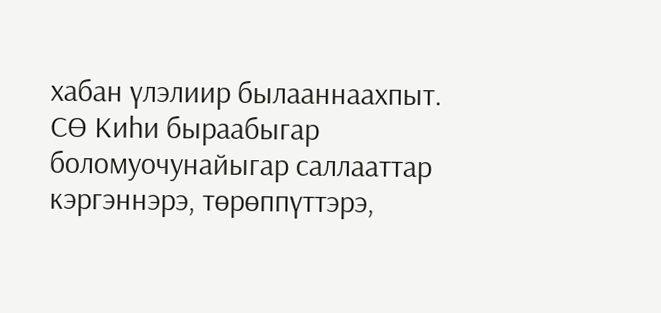хабан үлэлиир былааннаахпыт. СӨ Киһи быраабыгар боломуочунайыгар саллааттар кэргэннэрэ, төрөппүттэрэ,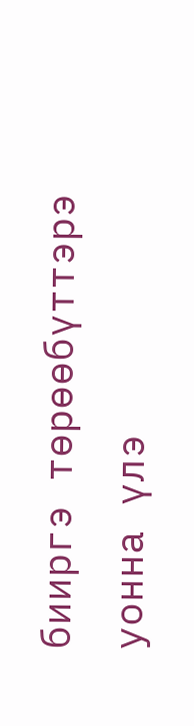бииргэ төрөөбүттэрэ уонна үлэ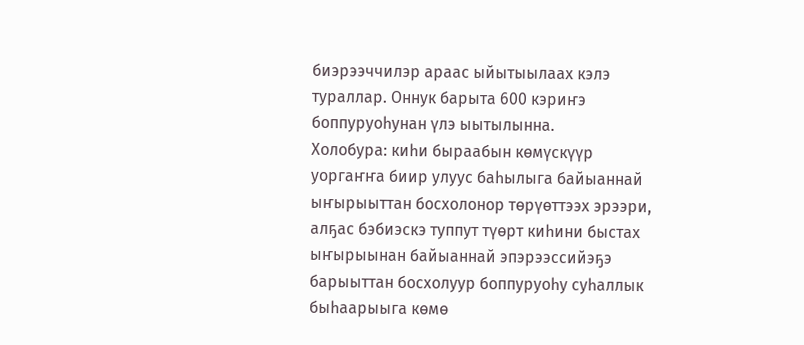биэрээччилэр араас ыйытыылаах кэлэ тураллар. Оннук барыта 600 кэриҥэ боппуруоһунан үлэ ыытылынна.
Холобура: киһи быраабын көмүскүүр уоргаҥҥа биир улуус баһылыга байыаннай ыҥырыыттан босхолонор төрүөттээх эрээри, алҕас бэбиэскэ туппут түөрт киһини быстах ыҥырыынан байыаннай эпэрээссийэҕэ барыыттан босхолуур боппуруоһу суһаллык быһаарыыга көмө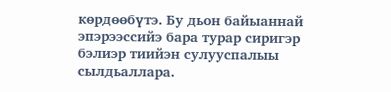көрдөөбүтэ. Бу дьон байыаннай эпэрээссийэ бара турар сиригэр бэлиэр тиийэн сулууспалыы сылдьаллара.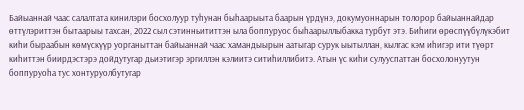Байыаннай чаас салалтата кинилэри босхолуур туһунан быһаарыыта баарын үрдүнэ, докумуоннарын толорор байыаннайдар өттүлэриттэн бытаарыы тахсан, 2022 сыл сэтинньититтэн ыла боппуруос быһаарыллыбакка турбут этэ. Биһиги өрөспүүбүлүкэбит киһи быраабын көмүскүүр уорганыттан байыаннай чаас хамандыырын аатыгар сурук ыытыллан, кылгас кэм иһигэр ити түөрт киһиттэн биирдэстэрэ дойдутугар дьиэтигэр эргиллэн кэлиитэ ситиһиллибитэ. Атын үс киһи сулууспаттан босхолонуутун боппуруоһа тус хонтуруолбутугар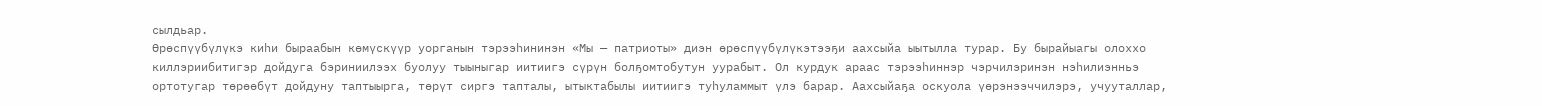сылдьар.
Өрөспүүбүлүкэ киһи быраабын көмүскүүр уорганын тэрээһининэн «Мы — патриоты» диэн өрөспүүбүлүкэтээҕи аахсыйа ыытылла турар. Бу бырайыагы олоххо киллэриибитигэр дойдуга бэриниилээх буолуу тыыныгар иитиигэ сүрүн болҕомтобутун уурабыт. Ол курдук араас тэрээһиннэр чэрчилэринэн нэһилиэнньэ ортотугар төрөөбүт дойдуну таптыырга, төрүт сиргэ тапталы, ытыктабылы иитиигэ туһуламмыт үлэ барар. Аахсыйаҕа оскуола үөрэнээччилэрэ, учууталлар,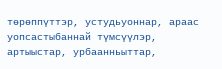төрөппүттэр, устудьуоннар, араас уопсастыбаннай түмсүүлэр, артыыстар, урбаанньыттар,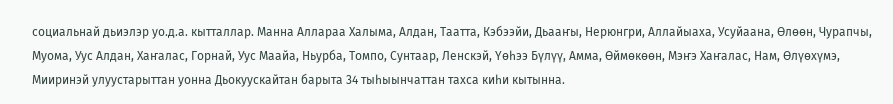социальнай дьиэлэр уо.д.а. кытталлар. Манна Аллараа Халыма, Алдан, Таатта, Кэбээйи, Дьааҥы, Нерюнгри, Аллайыаха, Усуйаана, Өлөөн, Чурапчы, Муома, Уус Алдан, Хаҥалас, Горнай, Уус Маайа, Ньурба, Томпо, Сунтаар, Ленскэй, Үөһээ Бүлүү, Амма, Өймөкөөн, Мэҥэ Хаҥалас, Нам, Өлүөхүмэ, Мииринэй улуустарыттан уонна Дьокуускайтан барыта 34 тыһыынчаттан тахса киһи кытынна.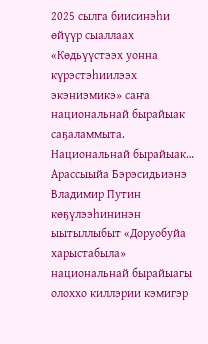2025 сылга биисинэһи өйүүр сыаллаах «Көдьүүстээх уонна күрэстэһиилээх экэниэмикэ» саҥа национальнай бырайыак саҕаламмыта. Национальнай бырайыак…
Арассыыйа Бэрэсидьиэнэ Владимир Путин көҕүлээһининэн ыытыллыбыт «Доруобуйа харыстабыла» национальнай бырайыагы олоххо киллэрии кэмигэр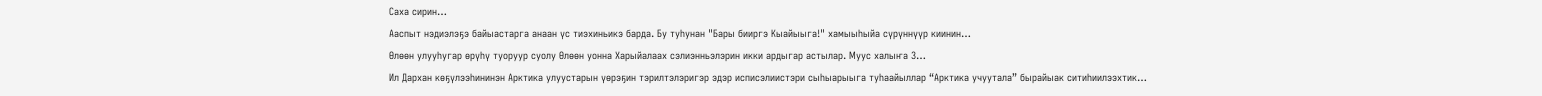Саха сирин…
Ааспыт нэдиэлэҕэ байыастарга анаан үс тиэхиньикэ барда. Бу туһунан "Бары бииргэ Кыайыыга!" хамыыһыйа сүрүннүүр киинин…
Өлөөн улууһугар өрүһү туоруур суолу Өлөөн уонна Харыйалаах сэлиэнньэлэрин икки ардыгар астылар. Муус халыҥа 3…
Ил Дархан көҕүлээһининэн Арктика улуустарын үөрэҕин тэрилтэлэригэр эдэр исписэлиистэри сыһыарыыга туһаайыллар “Арктика учуутала” бырайыак ситиһиилээхтик…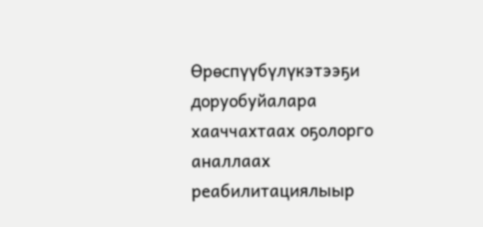Өрөспүүбүлүкэтээҕи доруобуйалара хааччахтаах оҕолорго аналлаах реабилитациялыыр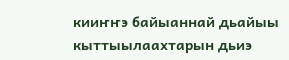кииҥҥэ байыаннай дьайыы кыттыылаахтарын дьиэ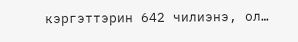кэргэттэрин 642 чилиэнэ, ол…